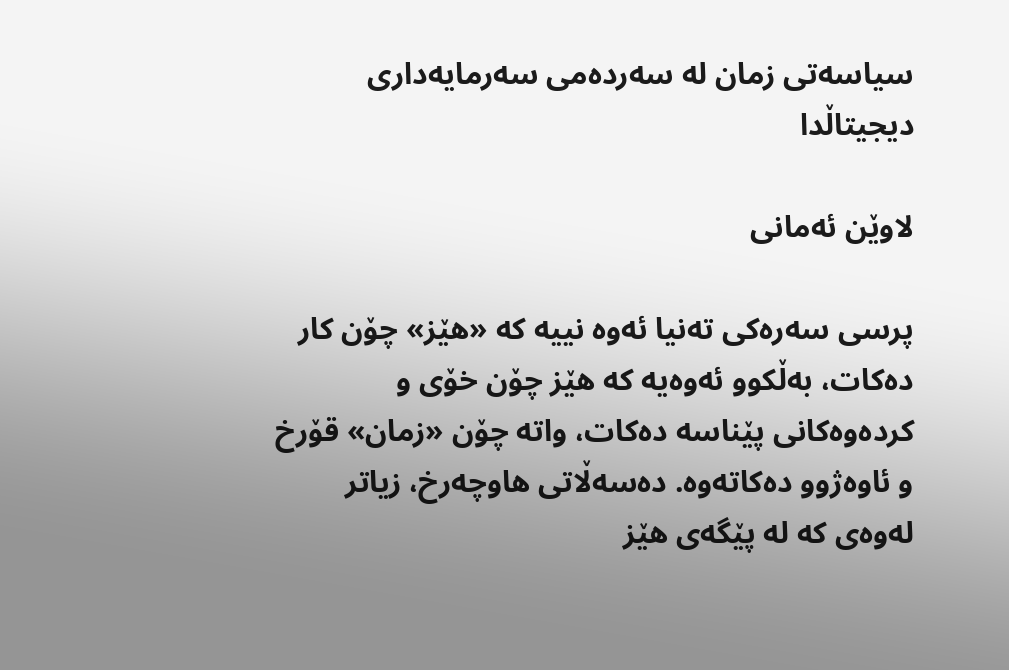سیاسەتی زمان لە سەردەمی سەرمایەداری دیجیتاڵدا

لاوێن ئەمانی

پرسی سەرەکی تەنیا ئەوە نییە کە «هێز» چۆن کار دەکات، بەڵکوو ئەوەیە کە هێز چۆن خۆی و کردەوەکانی پێناسە دەکات، واتە چۆن «زمان» قۆرخ و ئاوەژوو دەکاتەوە. دەسەڵاتی هاوچەرخ، زیاتر لەوەی کە لە پێگەی هێز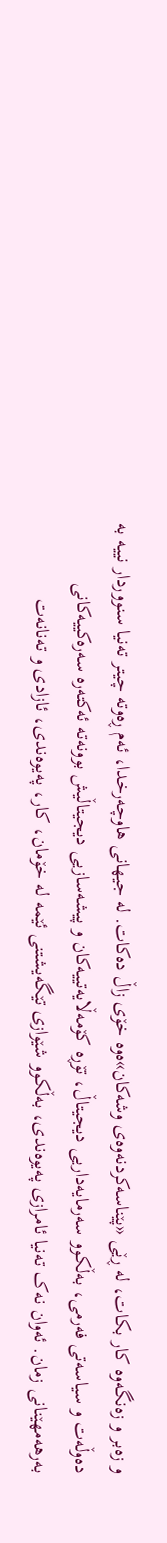و زەبر و زەنگەوە کار بکات، لە ڕێی «پێناسەکردنەوەی وشەکان»ەوە خۆی زاڵ دەکات. لە جیهانی هاوچەرخدا، ئەم ڕەوتە چیتر تەنیا سنووردار نییە بە دەوڵەت و سیاسەتی فەرمی، بەڵکوو سەرمایەداریی دیجیتاڵ، تۆڕە کۆمەڵایەتییەکان و پیشەسازیی دیجیتاڵیش بوونەتە ئەکتەرە سەرەکییەکانی بەرهەمهێنانی زمان. ئەوان نەک تەنیا ئامرازی پەیوەندی، بەڵکوو شێوازی تێگەیشتنی ئێمە لە خۆمان، کار، پەیوەندی، ئازادی و تەنانەت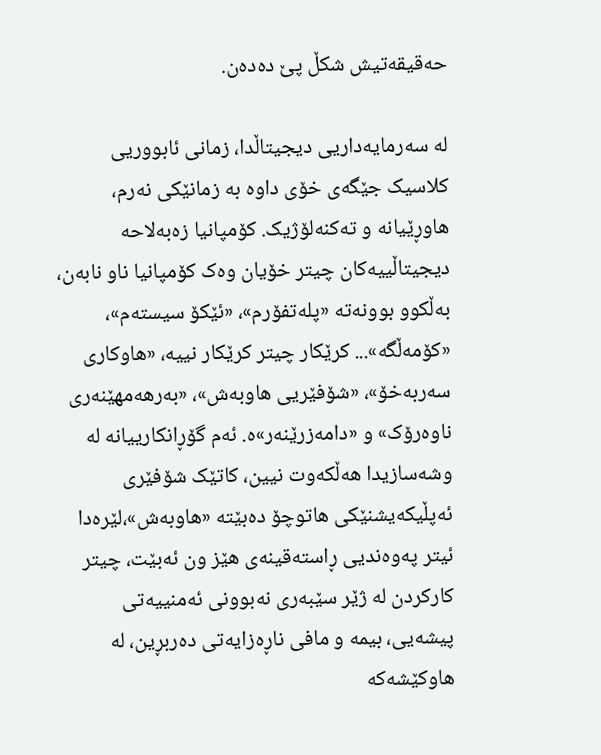حەقیقەتیش شکڵ پێ دەدەن.

لە سەرمایەداریی دیجیتاڵدا، زمانی ئابووریی کلاسیک جێگەی خۆی داوە بە زمانێکی نەرم، هاوڕێیانە و تەکنەلۆژیک. کۆمپانیا زەبەلاحە دیجیتاڵییەکان چیتر خۆیان وەک کۆمپانیا ناو نابەن، بەڵکوو بوونەتە «پلەتفۆرم»، «ئێکۆ سیستەم»، «کۆمەڵگە»... کرێکار چیتر کرێکار نییە، «هاوکاری سەربەخۆ»، «شۆفێریی هاوبەش»، «بەرهەمهێنەری ناوەرۆک» و «دامەزرێنەر»ە. ئەم گۆڕانکارییانە لە وشەسازیدا هەڵکەوت نیین، کاتێک شۆفێری ئەپڵیکەیشنێکی هاتوچۆ دەبێتە «هاوبەش»،لێرەدا ئیتر پەوەندیی ڕاستەقینەی هێز ون ئەبێت، چیتر کارکردن لە ژێر سێبەری نەبوونی ئەمنییەتی پیشەیی، بیمە و مافی ناڕەزایەتی دەربڕین، لە هاوکێشەکە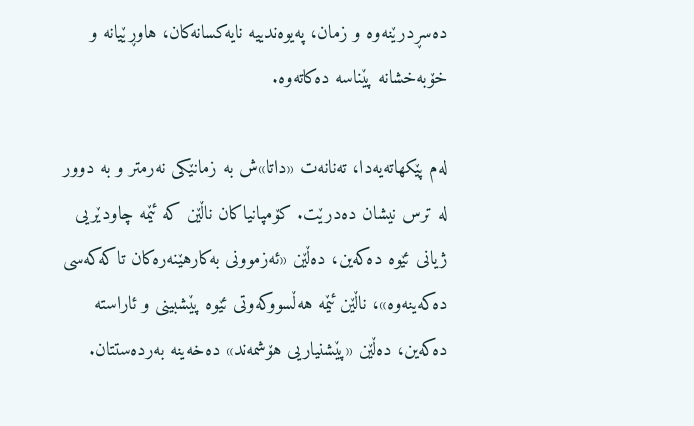دەسڕدرێنەوە و زمان، پەیوەندییە نایەکسانەکان، هاوڕێیانە و خۆبەخشانە پێناسە دەکاتەوە.

لەم پێکهاتەیەدا، تەنانەت «داتا»ش بە زمانێکی نەرمتر و بە دوور لە ترس نیشان دەدرێت. کۆمپانیاکان ناڵێن کە ئێمە چاودێریی ژیانی ئێوە دەکەین، دەڵێن «ئەزموونی بەکارهێنەرەکان تاکەکەسی دەکەینەوە»، ناڵێن ئێمە هەڵسووکەوتی ئێوە پێشبینی و ئاراستە دەکەین، دەڵێن «پێشنیاریی هۆشمەند» دەخەینە بەردەستتان.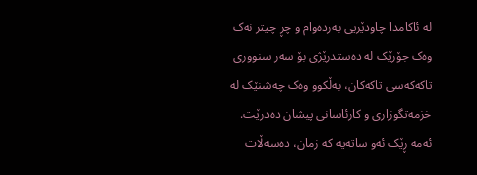لە ئاکامدا چاودێریی بەردەوام و چڕ چیتر نەک وەک جۆرێک لە دەستدرێژی بۆ سەر سنووری تاکەکەسی تاکەکان، بەڵکوو وەک چەشنێک لە خزمەتگوزاری و کارئاسانی پیشان دەدرێت. ئەمە ڕێک ئەو ساتەیە کە زمان، دەسەڵات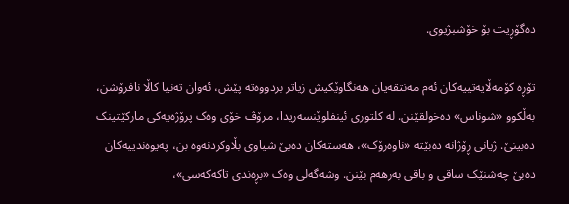دەگۆڕیت بۆ خۆشبژیوی.

تۆڕە کۆمەڵایەتییەکان ئەم مەنتقەیان هەنگاوێکیش زیاتر بردووەتە پێش، ئەوان تەنیا کاڵا نافرۆشن، بەڵکوو «شوناس» دەخولقێنن. لە کلتوری ئینفلوێنسەریدا، مرۆڤ خۆی وەک پرۆژەیەکی مارکێتینک دەبینێ. ژیانی ڕۆژانە دەبێتە «ناوەرۆک»، هەستەکان دەبێ شیاوی بڵاوکردنەوە بن، پەیوەندییەکان دەبێ چەشنێک ساقی و باقی بەرهەم بێنن. وشەگەلی وەک «بڕەندی تاکەکەسی»،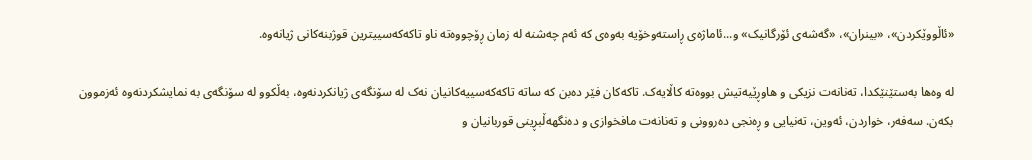«ئاڵووێکردن»، «بینران»، «گەشەی ئۆرگانیک» و...ئاماژەی ڕاستەوخۆیە بەوەی کە ئەم چەشنە لە زمان ڕۆچووەتە ناو تاکەکەسییترین قوژبنەکانی ژیانەوە.

لە وەها بەستێنێکدا، تەنانەت نزیکی و هاوڕێیەتیش بووەتە کاڵایەک. تاکەکان فێر دەبن کە ساتە تاکەکەسییەکانیان نەک لە سۆنگەی ژیانکردنەوە، بەڵکوو لە سۆنگەی بە نمایشکردنەوە ئەزموون بکەن. سەفەر، خواردن، ئەوین، تەنیایی و ڕەنجی دەروونی و تەنانەت مافخوازی و دەنگهەڵبڕینی قوربانیان و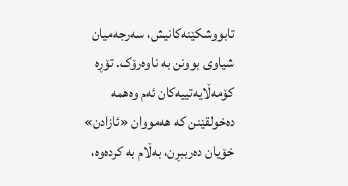تابووشکێنەکانیش، سەرجەمیان شیاوی بوونن بە ناوەرۆک. تۆڕە کۆمەڵایەتییەکان ئەم وەهمە دەخولقێنن کە هەمووان «ئازادن» خۆیان دەرببڕن، بەڵام بە کردەوە،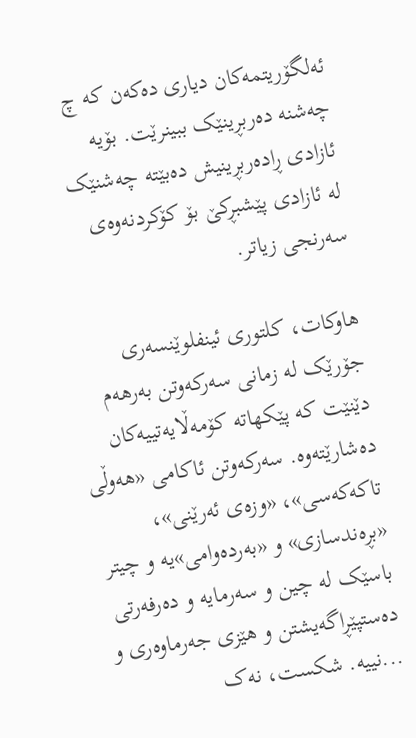ئەلگۆریتمەکان دیاری دەکەن کە چ چەشنە دەربڕینێک ببینرێت. بۆیە ئازادی ڕادەربڕینیش دەبێتە چەشنێک لە ئازادی پێشبڕکێ بۆ کۆکردنەوەی سەرنجی زیاتر.

هاوکات، کلتوری ئینفلوێنسەری جۆرێک لە زمانی سەرکەوتن بەرهەم دێنێت کە پێکهاتە کۆمەڵایەتییەکان دەشارێتەوە. سەرکەوتن ئاکامی «هەوڵی تاکەکەسی»، «وزەی ئەرێنی»، «بڕەندسازی» و «بەردەوامی»یە و چیتر باسێک لە چین و سەرمایە و دەرفەرتی دەستپێڕاگەیشتن و هێزی جەرماوەری و ...نییە. شکست، نەک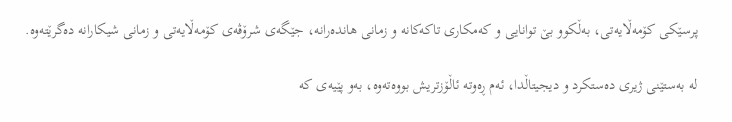پرسێکی کۆمەڵایەتی، بەڵکوو بێ توانایی و کەمکاری تاکەکانە و زمانی هاندەرانە، جێگەی شرۆڤەی کۆمەڵایەتی و زمانی شیکارانە دەگرێتەوە.

لە بەستێنی ژیری دەستکرد و دیجیتاڵدا، ئەم ڕەوتە ئاڵۆزتریش بووەتەوە، بەو پێیەی کە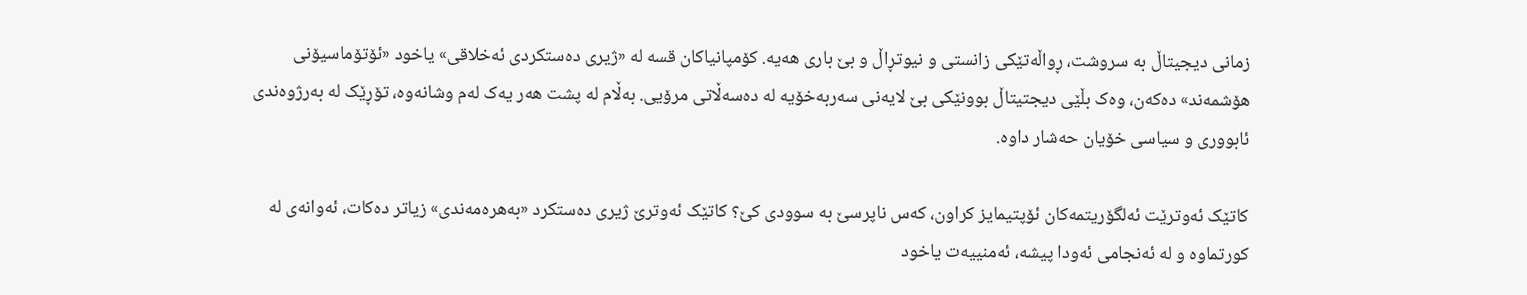زمانی دیجیتاڵ بە سروشت، ڕواڵەتێکی زانستی و نیوتڕاڵ و بێ باری هەیە. کۆمپانیاکان قسە لە «ژیری دەستکردی ئەخلاقی» یاخود «ئۆتۆماسیۆنی هۆشمەند» دەکەن، وەک بڵێی دیجتیتاڵ بوونێکی بێ لایەنی سەربەخۆیە لە دەسەڵاتی مرۆیی. بەڵام لە پشت هەر یەک لەم وشانەوە، تۆڕێک لە بەرژوەندی ئابووری و سیاسی خۆیان حەشار داوە.

کاتێک ئەوترێت ئەلگۆریتمەکان ئۆپتیمایز کراون، کەس ناپرسێ بە سوودی کێ؟ کاتێک ئەوترێ ژیری دەستکرد «بەهرەمەندی» زیاتر دەکات، ئەوانەی لە کورتماوە و لە ئەنجامی ئەودا پیشە، ئەمنییەت یاخود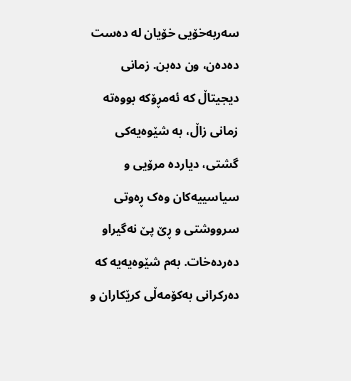سەربەخۆیی خۆیان لە دەست دەدەن، ون دەبن. زمانی دیجیتاڵ کە ئەمڕۆکە بووەتە زمانی زاڵ، بە شێوەیەکی گشتی، دیاردە مرۆیی و سیاسییەکان وەک ڕەوتی سرووشتی و ڕێ پێ نەگیراو دەردەخات. بەم شێوەیەیە کە دەرکرانی بەکۆمەڵی کرێکاران و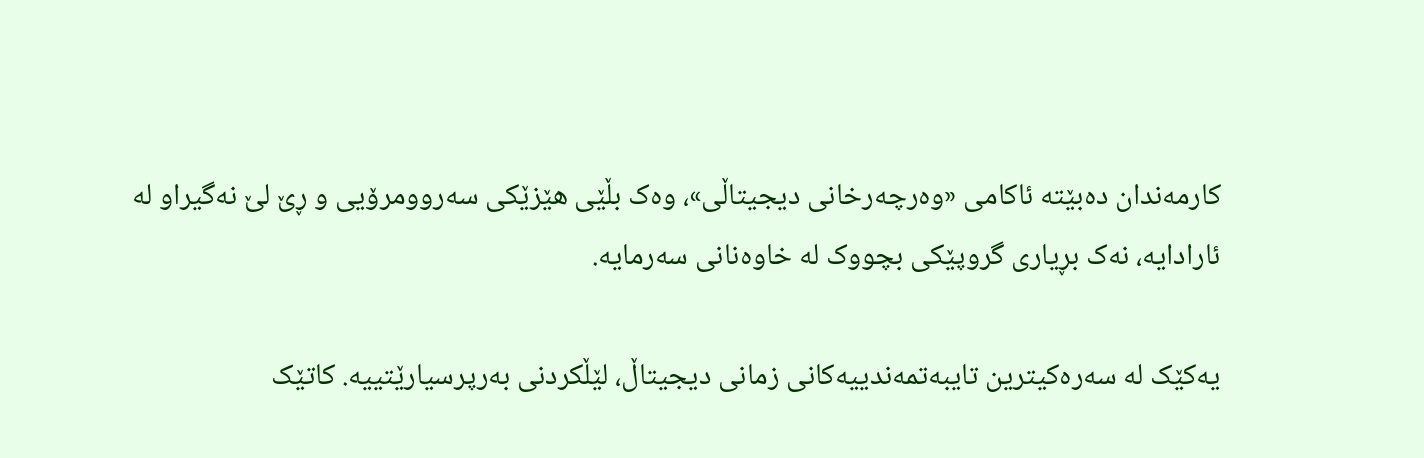کارمەندان دەبێتە ئاکامی «وەرچەرخانی دیجیتاڵی»، وەک بڵێی هێزێکی سەروومرۆیی و ڕێ لێ نەگیراو لە ئارادایە، نەک بڕیاری گروپێکی بچووک لە خاوەنانی سەرمایە.

یەکێک لە سەرەکیترین تایبەتمەندییەکانی زمانی دیجیتاڵ، لێڵکردنی بەرپرسیارێتییە. کاتێک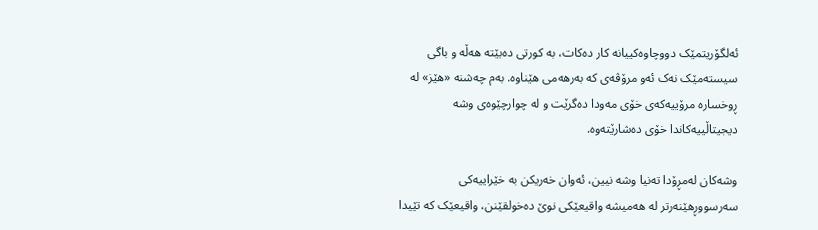ئەلگۆریتمێک دووچاوەکییانە کار دەکات، بە کورتی دەبێتە هەڵە و باگی سیستەمێک نەک ئەو مرۆڤەی کە بەرهەمی هێناوە. بەم چەشنە «هێز» لە ڕوخسارە مرۆییەکەی خۆی مەودا دەگرێت و لە چوارچێوەی وشە دیجیتاڵییەکاندا خۆی دەشارێتەوە.

وشەکان لەمڕۆدا تەنیا وشە نیین، ئەوان خەریکن بە خێراییەکی سەرسووڕهێنەرتر لە هەمیشە واقیعێکی نوێ دەخولقێنن، واقیعێک کە تێیدا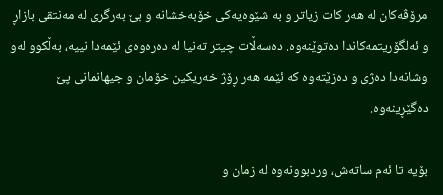مرۆڤەکان لە هەر کات زیاتر و بە شێوەیەکی خۆبەخشانە و بێ بەرگری لە مەنتقی بازاڕ و ئەلگۆریتمەکاندا دەتوێنەوە. دەسەڵات چیتر تەنیا لە دەرەوەی ئێمەدا نییە، بەڵکوو لەو وشانەدا دەژی و دەزێتەوە کە ئێمە هەر ڕۆژ خەریکین خۆمان و جیهانمانی پێ دەگێڕینەوە.

بۆیە تا ئەم ساتەش، وردبوونەوە لە زمان و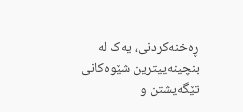ڕەخنەکردنی، یەک لە بنچینەییترین شێوەکانی تێگەیشتن و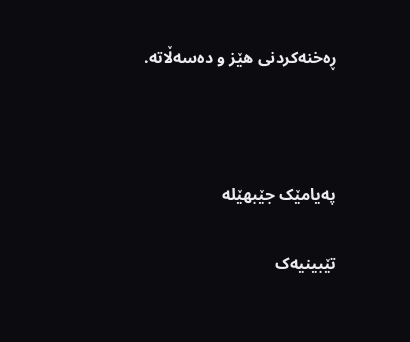ڕەخنەکردنی هێز و دەسەڵاتە.



پەیامێک جێبهێلە

تێبینیەک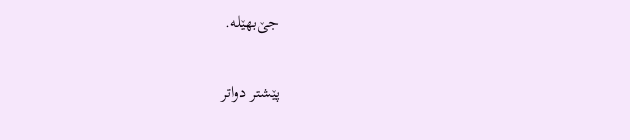جێ‌بهێلە.

پێشتر دواتر